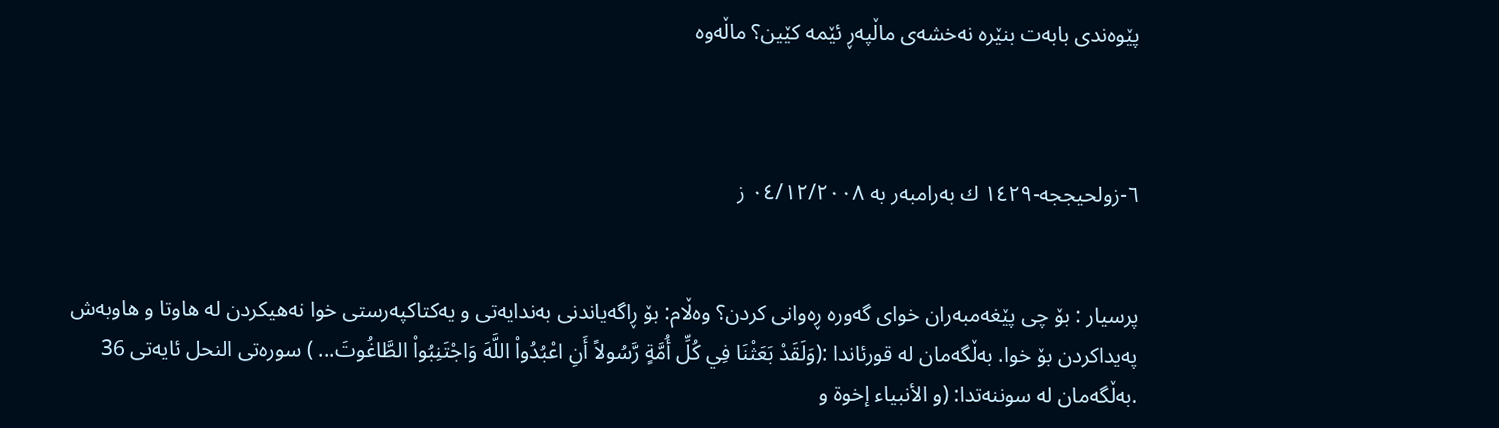پێوه‌ندی بابه‌ت بنێره‌ نه‌خشه‌ی ماڵپه‌ڕ‌ ئێمه‌ کێین؟ ماڵه‌وه‌



٦-زولحیججه‌-١٤٢٩ ك به‌رامبه‌ر به‌ ٠٤/١٢/٢٠٠٨ ز


پرسیار : بۆ چی پێغه‌مبه‌ران خوای گه‌وره‌ ڕه‌وانی کردن؟ وه‌ڵام: بۆ ڕاگه‌یاندنی به‌ندایه‌تی و یه‌کتاکپه‌رستی خوا نه‌هیکردن له‌ هاوتا و هاوبه‌ش په‌یداکردن بۆ خوا. به‌ڵگه‌مان له‌ قورئاندا :(وَلَقَدْ بَعَثْنَا فِي كُلِّ أُمَّةٍ رَّسُولاً أَنِ اعْبُدُواْ اللَّهَ وَاجْتَنِبُواْ الطَّاغُوتَ... ) سوره‌تی النحل ئایه‌تی 36 .به‌ڵگه‌مان له‌ سوننه‌تدا: (و الأنبياء إخوة و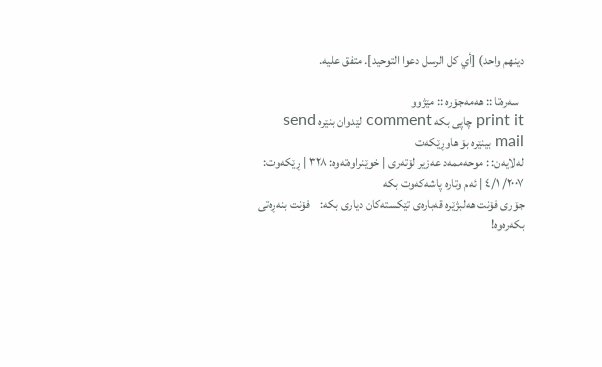دينهم واحد) [أي كل الرسل دعوا التوحيد]. متفق عليه.

  سه‌ره‌تا :: هه‌مه‌جۆره :: مێژوو
print it چاپی بکه comment لێدوان بنێره‌ send mail بینێره بۆ هاوڕێکه‌ت‌
له‌لایه‌ن: : موحه‌ممه‌د عه‌زیر لۆته‌ری | خوێنراوه‌ته‌وه‌: ٣٢٨ | ڕێكه‌وت: ٢٠٠٧/ ٤/١ | ئه‌م وتاره‌ پاشه‌كه‌وت بكه‌
جۆری فۆنت هه‌لبژێره قه‌باره‌ی تێکسته‌کان دیاری بکه:    فۆنت بنه‌ڕه‌تی بکه‌ره‌وه!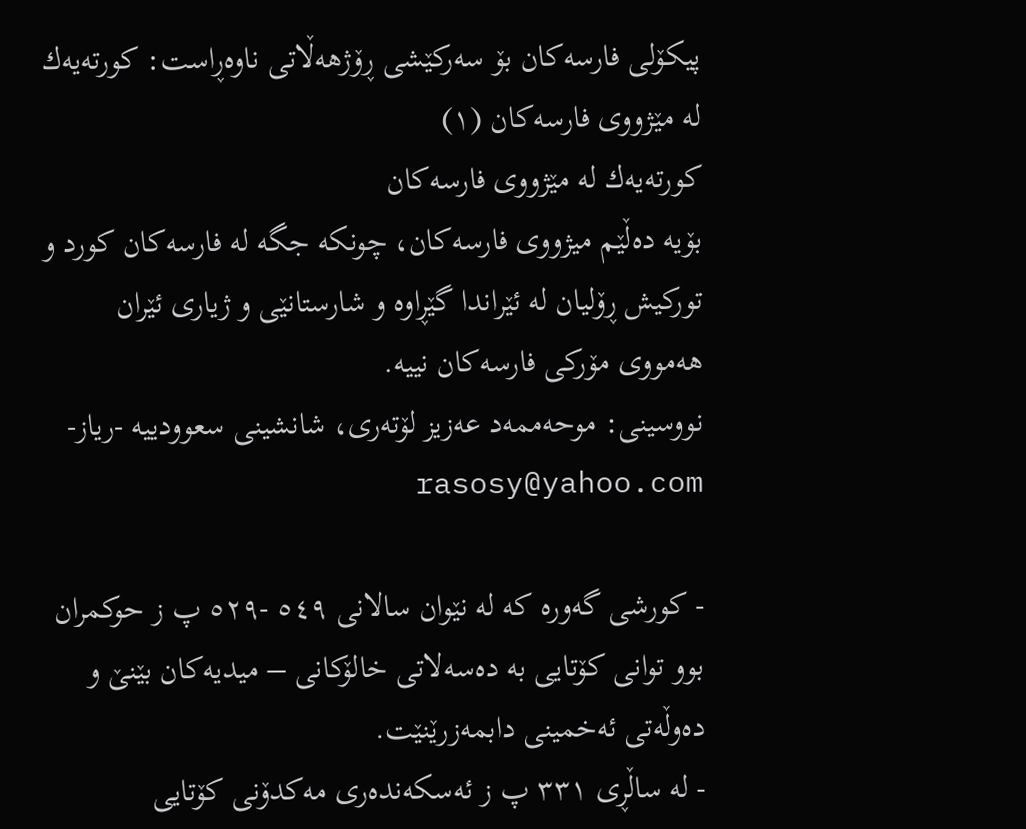پیكۆلی فارسه‌كان بۆ سه‌ركێشى ڕۆژهه‌ڵاتى ناوه‌ڕاست: كورته‌یه‌ك له‌ مێژووى فارسه‌كان (١)
كورته‌یه‌ك له‌ مێژووی فارسه‌كان
بۆیه‌ ده‌ڵێم میژووى فارسه‌كان، چونكه‌ جگه ‌له ‌فارسه‌كان كورد و توركیش ڕۆلیان له‌ ئێراندا گێڕاوه‌ و شارستانێى و ژیارى ئێران هه‌مووی مۆركى فارسه‌كان نییه‌.
نووسینى: موحه‌ممه‌د عه‌زیز لۆته‌ری، شانشینی سعوودییه‌ -ریاز- rasosy@yahoo.com

- كورشى گه‌وره‌ كه‌ له‌ نێوان سالانى ٥٤٩ -٥٢٩ پ ز حوكمران بوو توانى كۆتایى به‌ ده‌سه‌لاتى خالۆكانى – میدیه‌كان بێنێ و ده‌وڵه‌تى ئه‌خمینى دابمه‌زرێنێت.
- له‌ ساڵڕى ٣٣١ پ ز ئه‌سكه‌نده‌رى مه‌كدۆنى كۆتایى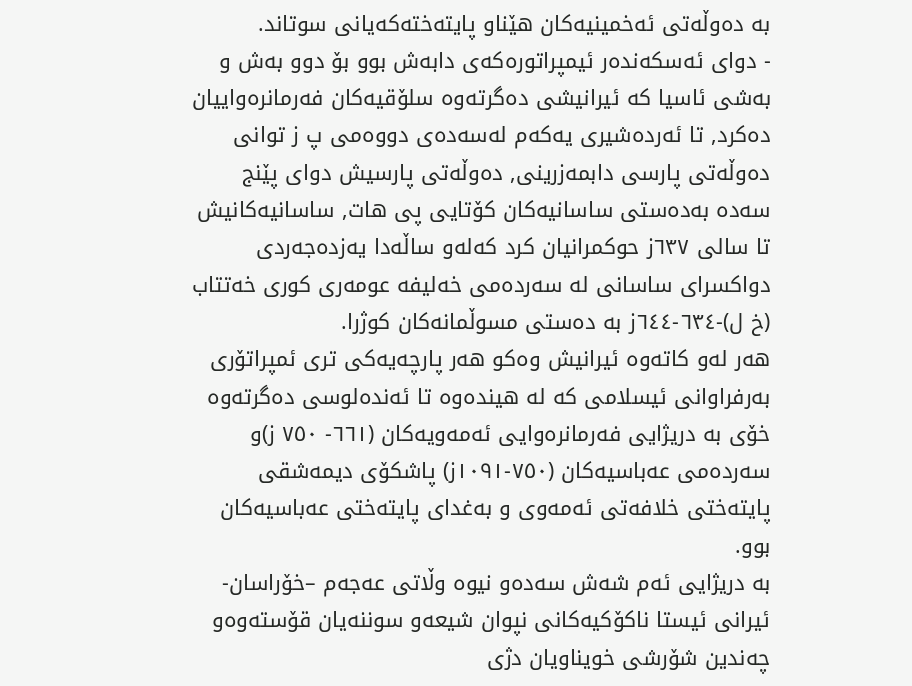به‌ ده‌وڵه‌تى ئه‌خمینیه‌كان هێناو پایته‌خته‌كه‌یانى سوتاند.
- دواى ئه‌سكه‌نده‌ر ئیمپراتوره‌كه‌ى دابه‌ش بوو بۆ دوو به‌ش و به‌شى ئاسیا كه‌ ئیرانیشى ده‌گرته‌وه‌ سلۆقیه‌كان فه‌رمانره‌واییان ده‌كرد, تا ئه‌رده‌شیرى یه‌كه‌م له‌سه‌ده‌ى دووه‌مى پ ز توانى ده‌وڵه‌تى پارسى دابمه‌زرینى, ده‌وڵه‌تى پارسیش دواى پێنج سه‌ده‌ به‌ده‌ستى ساسانیه‌كان كۆتایى پى هات, ساسانیه‌كانیش تا سالى ٦٣٧ز حوكمرانیان كرد كه‌له‌و ساڵه‌دا یه‌زده‌جه‌ردى دواكسراى ساسانى له‌ سه‌رده‌مى خه‌لیفه‌ عومه‌رى كورى خه‌تتاب (خ ل)-٦٣٤-٦٤٤ز به‌ ده‌ستى مسوڵمانه‌كان كوژرا.
هه‌ر له‌و كاته‌وه‌ ئیرانیش وه‌كو هه‌ر پارچه‌یه‌كى ترى ئمپراتۆرى به‌رفراوانى ئیسلامى كه‌ له‌ هینده‌وه‌ تا ئه‌نده‌لوسى ده‌گرته‌وه‌ خۆى به‌ دریژایى فه‌رمانره‌وایى ئه‌مه‌ویه‌كان (٦٦١- ٧٥٠ ز)و سه‌رده‌می عه‌باسیه‌كان (٧٥٠-١٠٩١ز) پاشكۆى دیمه‌شقى پایته‌ختى خلافه‌تى ئه‌مه‌وى و به‌غداى پایته‌ختى عه‌باسیه‌كان بوو.
به‌ دریژایى ئه‌م شه‌ش سه‌ده‌و نیوه‌ وڵاتى عه‌جه‌م –خۆراسان- ئیرانى ئیستا ناكۆكیه‌كانى نپوان شیعه‌و سوننه‌یان قۆسته‌وه‌و چه‌ندین شۆرشى خویناویان دژى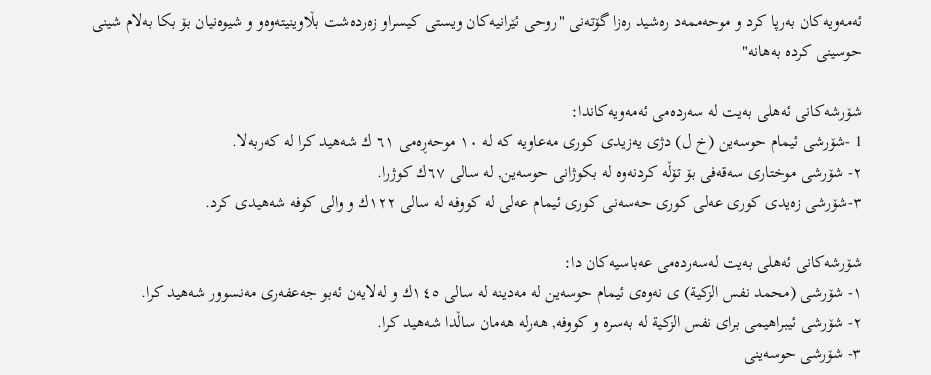ئه‌مه‌ویه‌كان به‌رپا كرد و موحه‌ممه‌د ره‌شید ره‌زا گۆته‌نى "روحى ئێرانیه‌كان ویستى كیسراو زه‌رده‌شت بڵاوینیته‌وه‌و و شیوه‌نیان بۆ بكا به‌لام شینى حوسینى كرده‌ به‌هانه‌"

شۆرشه‌كانى ئه‌هلى به‌یت له‌ سه‌رده‌مى ئه‌مه‌ویه‌كاندا:
1 -شۆرشى ئیمام حوسه‌ین (خ ل) دژى یه‌زیدى كورى مه‌عاویه‌‌ كه‌ له‌ ١٠ موحه‌ڕه‌می ٦١ ك شه‌هید كرا له‌ كه‌ربه‌لا.
٢- شۆرشى موختارى سه‌قه‌فى بۆ تۆڵه‌ كردنه‌وه‌ له‌ بكوژانى حوسه‌ین, له‌ سالى ٦٧ك كوژرا.
٣-شۆرشى زه‌یدى كورى عه‌لى كورى حه‌سه‌نى كورى ئیمام عه‌لى له‌ كووفه‌ له‌ سالى ١٢٢ك و والى كوفه‌ شه‌هیدى كرد.

شۆرشه‌كانى ئه‌هلى به‌یت له‌سه‌رده‌مى عه‌باسیه‌كان دا:
١- شۆرشى (محمد نفس الزكیة) ى نه‌وه‌ى ئیمام حوسه‌ین له‌ مه‌دینه‌ له‌ سالى ١٤٥ك و له‌لایه‌ن ئه‌بو جه‌عفه‌ری مه‌نسوور شه‌هید كرا.
٢- شۆرشى ئیبراهیمى براى نفس الزكیة له‌ به‌سره‌ و كووفه‌, هه‌رله‌ هه‌مان ساڵدا شه‌هید كرا.
٣- شۆرشى حوسه‌ینى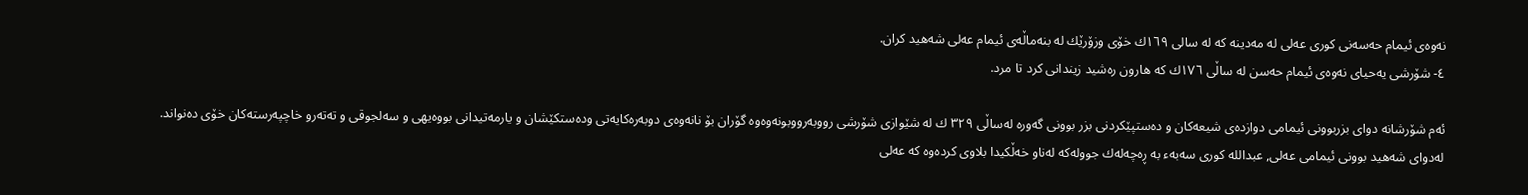نه‌وه‌ى ئیمام حه‌سه‌نى كورى عه‌لى له‌ مه‌دینه‌ كه‌ له‌ سالى ١٦٩ك خۆى وزۆرێك له‌ بنه‌ماڵه‌ى ئیمام عه‌لى شه‌هید كران.
٤- شۆرشى یه‌حیاى نه‌وه‌ى ئیمام حه‌سن له‌ ساڵى ١٧٦ك كه‌ هارون ره‌شید زیندانى كرد تا مرد.

ئه‌م شۆرشانه‌ دواى بزربوونى ئیمامى دوازده‌ى شیعه‌كان و ده‌ستپێكردنى بزر بوونى گه‌وره‌ له‌ساڵى ٣٢٩ ك له‌ شێوازى شۆرشى رووبه‌رووبونه‌وه‌وه‌ گۆران بۆ نانه‌وه‌ى دوبه‌ره‌كایه‌تى وده‌ستكێشان و یارمه‌تیدانى بووه‌یهى و سه‌لجوقى و ته‌ته‌رو خاچپه‌رسته‌كان خۆى ده‌نواند.
له‌دواى شه‌هید بوونى ئیمامى عه‌لى, عبدالله‌ كورى سه‌به‌ء به‌ ڕه‌چه‌له‌ك جووله‌كه‌ له‌ناو خه‌ڵكیدا بلاوى كرده‌وه‌ كه‌ عه‌لى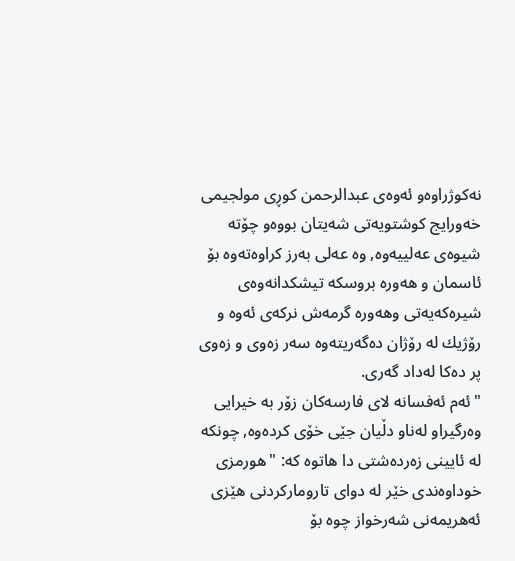نه‌كوژراوه‌و ئه‌وه‌ى عبدالرحمن كوڕی مولجیمی خه‌ورایج كوشتویه‌تى شه‌یتان بووه‌و چۆته‌ شیوه‌ى عه‌لییه‌وه‌, وه‌ عه‌لى به‌رز كراوه‌ته‌وه‌ بۆ ئاسمان و هه‌و‌ره‌ بروسكه‌ تیشكدانه‌وه‌ى شیره‌كه‌یه‌تى وهه‌وره‌ گرمه‌ش نركه‌ى ئه‌وه‌ و رۆژیك له‌ رۆژان ده‌گه‌ریته‌وه‌ سه‌ر زه‌وى و زه‌وى پر ده‌كا له‌داد گه‌رى.
"ئه‌م ئه‌فسانه‌ لاى فارسه‌كان زۆر به‌ خیرایى وه‌رگیراو له‌ناو دڵیان جێی خۆى كرده‌وه‌, چونكه‌ له‌ ئایینى زه‌رده‌شتى دا هاتوه‌ كه‌: "هورمزى خوداوه‌ندى خێر له‌ دواى تاروماركردنى هێزى ئه‌هریمه‌نى شه‌رخواز چوه‌ بۆ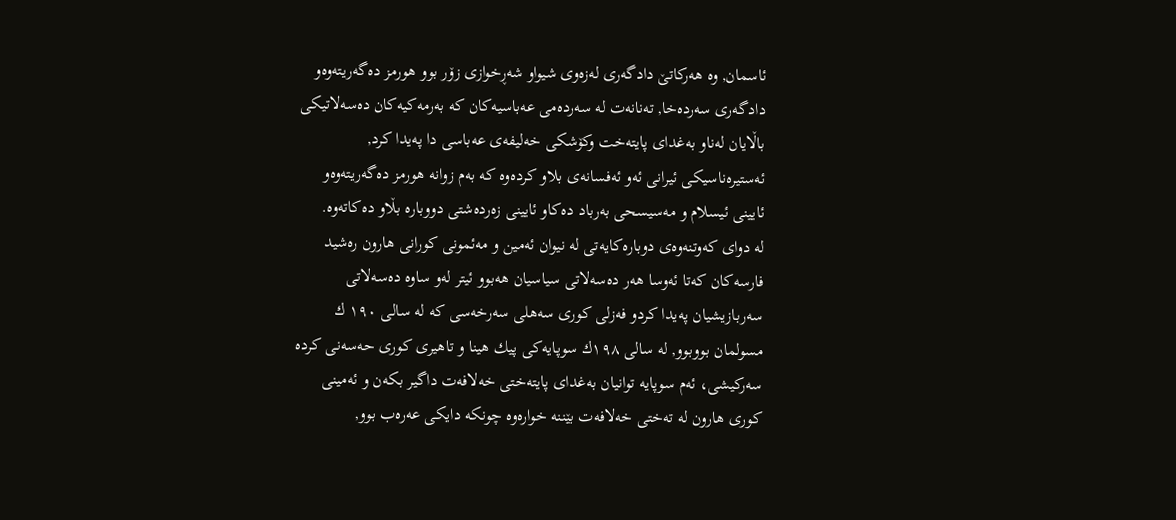ئاسمان, وه ‌هه‌ركاتێ دادگه‌رى له‌زه‌وى شیواو شه‌ڕخوازى زۆر بوو هورمز ده‌گه‌ریته‌وه‌و دادگه‌رى سه‌رده‌خا, ته‌نانه‌ت له‌ سه‌رده‌مى عه‌باسیه‌كان كه‌ به‌رمه‌كیه‌كان ده‌سه‌لاتیكى باڵایان له‌ناو به‌غداى پایته‌خت وكۆشكى خه‌لیفه‌ى عه‌باسى دا په‌یدا كرد, ئه‌ستیره‌ناسیكى ئیرانى ئه‌و ئه‌فسانه‌ى بلاو كرده‌وه‌ كه‌ به‌م زوانه‌ هورمز ده‌گه‌ریته‌وه‌و ئایینى ئیسلام و مه‌سیسحى به‌رباد ده‌كاو ئایینى زه‌رده‌شتى دووباره‌ بڵاو ده‌كاته‌وه‌.
له‌ دواى كه‌وتنه‌وه‌ى دوباره‌كایه‌تى له‌ نیوان ئه‌مین و مه‌ئمونى كورانى هارون ره‌شید فارسه‌كان كه‌تا ئه‌وسا هه‌ر ده‌سه‌لاتى سیاسیان هه‌بوو ئیتر له‌و ساوه‌ ده‌سه‌لاتى سه‌ربازیشیان په‌یدا كردو فه‌زلى كورى سه‌هلى سه‌رخه‌سى كه‌ له‌ سالى ١٩٠ ك مسولمان بووبوو, له‌ سالى ١٩٨ك سوپایه‌كى پیك هینا و تاهیرى كورى حه‌سه‌نى كرده‌ سه‌ركیشى، ئه‌م سوپایه‌ توانیان به‌غداى پایته‌ختى خه‌لافه‌ت داگیر بكه‌ن و ئه‌مینى كورى هارون له‌ ته‌ختى خه‌لافه‌ت بێننه‌ خواره‌وه‌ چونكه‌ دایكى عه‌ره‌ب بوو,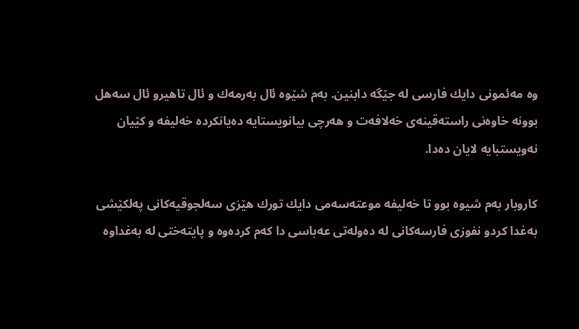وه‌ مه‌ئمونى دایك فارسى له‌ جێگه‌ دابنین. به‌م شێوه‌ ئال به‌رمه‌ك و ئال تاهیرو ئال سه‌هل بوونه‌ خاوه‌نى راسته‌قینه‌ى خه‌لافه‌ت و هه‌رچى بیانویستایه‌ ده‌یانكرده‌ خه‌لیفه‌ و كێیان نه‌ویستبایه‌ لایان ده‌دا.

كاروبار به‌م شیوه‌ بوو تا خه‌لیفه‌ موعته‌سه‌می دایك تورك هێزى سه‌لجوقیه‌كانى په‌لكێشى به‌غدا كردو نفوزى فارسه‌كانى له‌ ده‌وله‌تى عه‌باسى دا كه‌م كرده‌وه‌ و پایته‌ختى له‌ به‌غداوه‌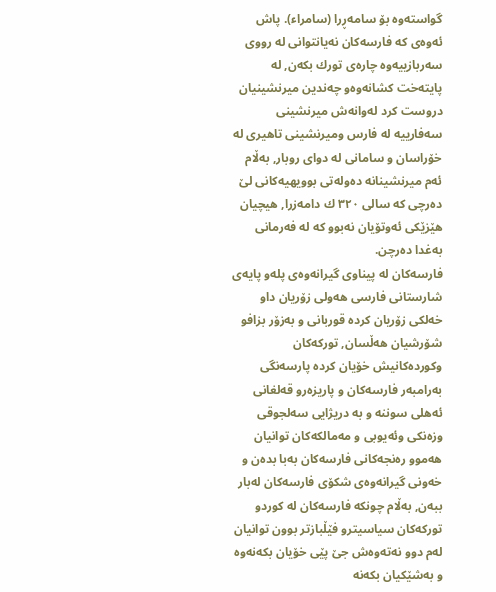گواسته‌وه‌ بۆ سامه‌ڕرا (سامراء). پاش ئه‌وه‌ى كه‌ فارسه‌كان نه‌یانتوانى له‌ رووى سه‌ربازییه‌وه‌ چاره‌ى تورك بكه‌ن, له‌ پایته‌خت كشانه‌وه‌و چه‌ندین میرنشینیان دروست كرد له‌وانه‌ش میرنشینى سه‌فارییه‌ له‌ فارس ومیرنشینى تاهیرى له‌ خۆراسان و سامانى له‌ دواى روبار, به‌ڵام ئه‌م میرنشینانه‌ ده‌وله‌تى بوویهیه‌كانى لێ ده‌رچى كه‌ سالى ٣٢٠ ك دامه‌زرا, هیچیان هێزێكى ئه‌وتۆیان نه‌بوو كه‌ له‌ فه‌رمانى به‌غدا ده‌رچن.
فارسه‌كان له‌ پیناوى گیرانه‌وه‌ى پله‌و پایه‌ى شارستانى فارسى هه‌ولى زۆریان داو خه‌لكى زۆریان كرده‌ قوربانى و به‌زۆر بزافو شۆرشیان هه‌ڵسان, توركه‌كان وكورده‌كانیش خۆیان كرده‌ پارسه‌نگى به‌رامبه‌ر فارسه‌كان و پاریزه‌رو قه‌لغانى ئه‌هلى سوننه‌ و به‌ دریژایى سه‌لجوقى وزه‌نكى وئه‌یوبى و مه‌مالكه‌كان توانیان هه‌موو ره‌نجه‌كانى فارسه‌كان به‌با بده‌ن و خه‌ونى گیرانه‌وه‌ى شكۆى فارسه‌كان له‌بار ببه‌ن, به‌ڵام چونكه‌ فارسه‌كان له‌ كوردو توركه‌كان سیاسیترو فێڵبازتر بوون توانیان له‌م دوو نه‌ته‌وه‌ش جێ پێی خۆیان بكه‌نه‌وه‌ و به‌شێكیان بكه‌نه‌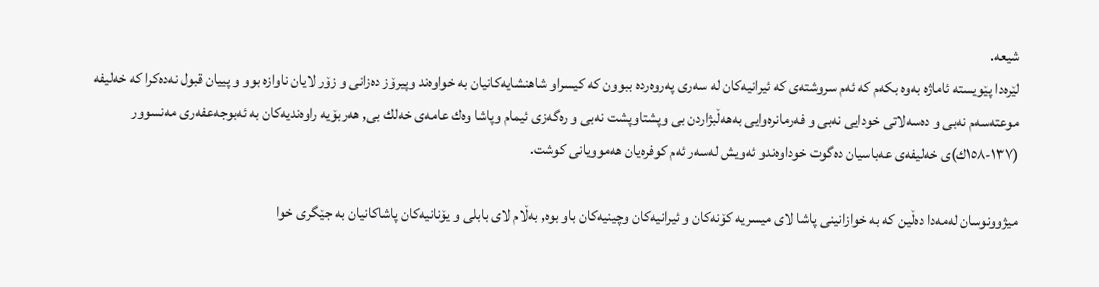شیعه‌.
لێره‌دا پێویسته‌ ئاماژه‌ به‌وه‌ بكه‌م كه‌ ئه‌م سروشته‌ى كه‌ ئیرانیه‌كان له‌ سه‌رى په‌روه‌رده‌ ببوون كه‌ كیسراو شاهنشایه‌كانیان به‌ خواوه‌ند وپیرۆز ده‌زانى و زۆر لایان ناوازه‌ بوو و پییان قبول نه‌ده‌كرا كه‌ خه‌لیفه‌ موعته‌سه‌م نه‌بى و ده‌سه‌لاتى خودایى نه‌بى و فه‌رمانره‌وایى به‌هه‌ڵبژاردن بى وپشتاوپشت نه‌بى و ره‌گه‌زى ئیمام وپاشا وه‌ك عامه‌ى خه‌لك بى, هه‌ربۆیه‌ راوه‌ندیه‌كان به‌ ئه‌بوجه‌عفه‌رى مه‌نسوور (١٣٧-١٥٨ك)ى خه‌لیفه‌ى عه‌باسیان ده‌گوت خوداوه‌ندو ئه‌ویش له‌سه‌ر ئه‌م كوفره‌یان هه‌موویانى كوشت.

میژوونوسان له‌مه‌دا ده‌ڵین كه‌ به‌ خوازانینى پاشا لاى میسریه‌ كۆنه‌كان و ئیرانیه‌كان وچینیه‌كان باو بوه‌, به‌ڵام لاى بابلى و یۆنانیه‌كان پاشاكانیان به‌ جێگرى خوا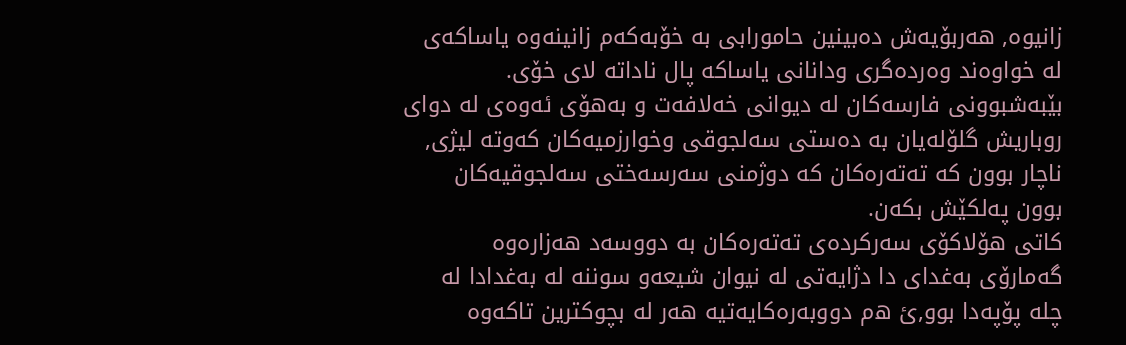زانیوه‌, هه‌ربۆیه‌ش ده‌بینین حامورابى به‌ خۆبه‌كه‌م زانینه‌وه‌ یاساكه‌ى له‌ خواوه‌ند وه‌رده‌گرى ودانانى یاساكه‌ پال ناداته‌ لاى خۆى.
بێبه‌شبوونى فارسه‌كان له‌ دیوانى خه‌لافه‌ت و به‌هۆى ئه‌وه‌ى له‌ دواى روباریش گلۆله‌یان به‌ ده‌ستى سه‌لجوقى وخوارزمیه‌كان كه‌وته‌ لیژى, ناچار بوون كه‌ ته‌ته‌ره‌كان كه‌ دوژمنى سه‌رسه‌ختى سه‌لجوقیه‌كان بوون په‌لكێش بكه‌ن.
كاتى هۆلاكۆى سه‌ركرده‌ى ته‌ته‌ره‌كان به‌ دووسه‌د هه‌زاره‌وه‌ گه‌مارۆى به‌غداى دا دژایه‌تى له‌ نیوان شیعه‌و سوننه‌ له‌ به‌غدادا له‌ چله‌ پۆپه‌دا بوو,ئ ه‌م دووبه‌ره‌كایه‌تیه‌ هه‌ر له‌ بچوكترین تاكه‌وه‌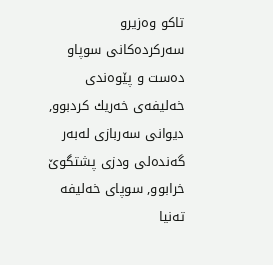تاكو وه‌زیرو سه‌ركرده‌كانى سوپاو ده‌ست و پێوه‌ندى خه‌لیفه‌ى خه‌ریك كردبوو, دیوانى سه‌ربازى له‌به‌ر گه‌نده‌لى ودزى پشتگوێ خرابوو, سوپاى خه‌لیفه‌ ته‌نیا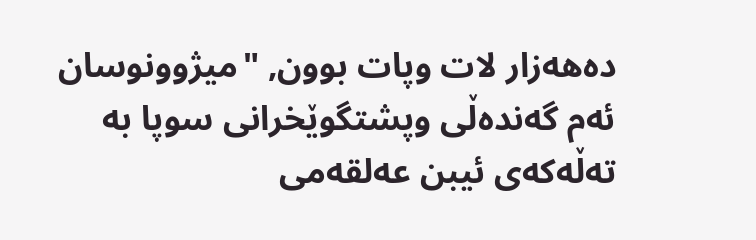ده‌هه‌زار لات وپات بوون, "میژوونوسان ئه‌م گه‌نده‌ڵى وپشتگوێخرانى سوپا به‌ ته‌ڵه‌كه‌ى ئیبن عه‌لقه‌مى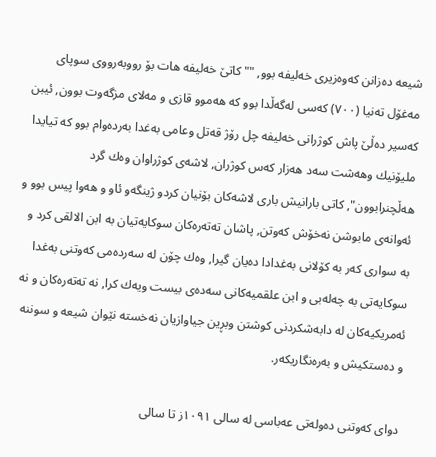شیعه‌ ده‌زانن كه‌وه‌زیرى خه‌لیفه‌ بوو, ""كاتێ خه‌لیفه‌ هات بۆ رووبه‌رووى سوپاى مه‌غۆل ته‌نیا (٧٠٠) كه‌سى له‌گه‌ڵدا بوو كه‌ هه‌موو قازى و مه‌لاى مزگه‌وت بوون, ئیبن كه‌سیر ده‌ڵێ پاش كوژرانى خه‌لیفه‌ چل رۆژ قه‌تل وعامى به‌غدا به‌رده‌وام بوو كه‌ تیایدا ملیۆنیك وهه‌شت سه‌د هه‌زار كه‌س كوژران, لاشه‌ى كوژراوان وه‌ك گرد هه‌ڵچنرابوون", كاتى بارانیش بارى لاشه‌كان بۆنیان كردو ژینگه‌و ئاو و هه‌وا پیس بوو و ئه‌وانه‌ى مابوشن نه‌خۆش كه‌وتن, پاشان ته‌ته‌ره‌كان سوكایه‌تیان به‌ ابن الالقی كرد و به‌ سوارى كه‌ر به‌ كۆلانى به‌غدادا ده‌یان گیرا, وه‌ك چۆن له‌ سه‌رده‌مى كه‌وتنى به‌غدا سوكایه‌تى به‌ چه‌له‌بى و ابن علقمیه‌كانى سه‌ده‌ى بیست ویه‌ك كرا, نه‌ ته‌ته‌ره‌كان و نه‌ ئه‌مریكیه‌كان له‌ دابه‌شكردنى كوشتن وبڕین جیاوازیان نه‌خسته‌ نێوان شیعه ‌و سوننه‌ و ده‌ستكیش و به‌ره‌نگاریكه‌ر.

دواى كه‌وتنى ده‌وله‌تى عه‌باسى له‌ سالى ١٠٩١ز تا سالى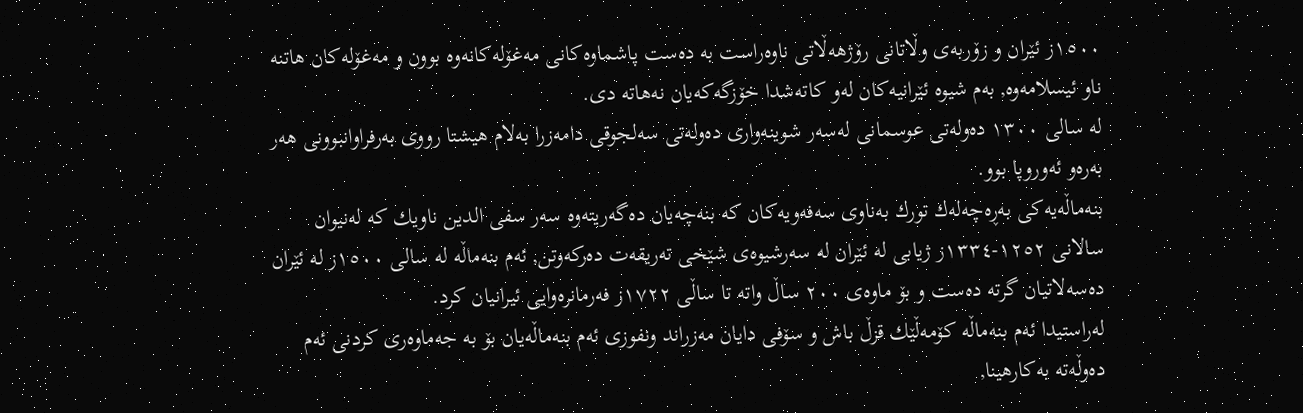١٥٠٠ز ئێران و زۆربه‌ى وڵاتانى رۆژهه‌ڵاتى ناوه‌راست به‌ ده‌ست پاشماوه‌كانى مه‌غۆله‌كانه‌وه‌ بوون و مه‌غۆله‌كان هاتنه‌ ناو ئیسلامه‌وه‌, به‌م شیوه‌ ئێرانیه‌كان له‌و كاته‌شدا خۆزگه‌كه‌یان نه‌هاته‌ دى.
له‌ سالى ١٣٠٠ ده‌وله‌تى عوسمانى له‌سه‌ر شوینه‌وارى ده‌وله‌تى سه‌لجوقى دامه‌زرا به‌لام هیشتا رووى به‌رفراوانبوونى هه‌ر به‌ره‌و ئه‌وروپا بوو.
بنه‌ماڵه‌یه‌كى به‌ڕه‌چه‌له‌ك تورك به‌ناوى سه‌فه‌ویه‌كان كه‌ بنه‌چه‌یان ده‌گه‌ریته‌وه‌ سه‌ر سفی الدین ناویك كه‌ له‌نیوان سالانى ١٢٥٢-١٣٣٤ز ژیابى له‌ ئێران له‌ سه‌رشیوه‌ى شێخى ته‌ریقه‌ت ده‌ركه‌وتن, ئه‌م بنه‌ماڵه‌ له‌ سالى ١٥٠٠ز له‌ ئێران ده‌سه‌لاتیان گرته‌ ده‌ست و بۆ ماوه‌ى ٢٠٠ ساڵ واته‌ تا ساڵى ١٧٢٢ز فه‌رمانره‌وایى ئیرانیان كرد.
له‌راستیدا ئه‌م بنه‌ماڵه‌ كۆمه‌ڵێك قزڵ باش و سۆفى دایان مه‌زراند ونفوزى ئه‌م بنه‌ماڵه‌یان بۆ به‌ جه‌ماوه‌رى كردنى ئه‌م ده‌وڵه‌ته‌ به‌كارهینا,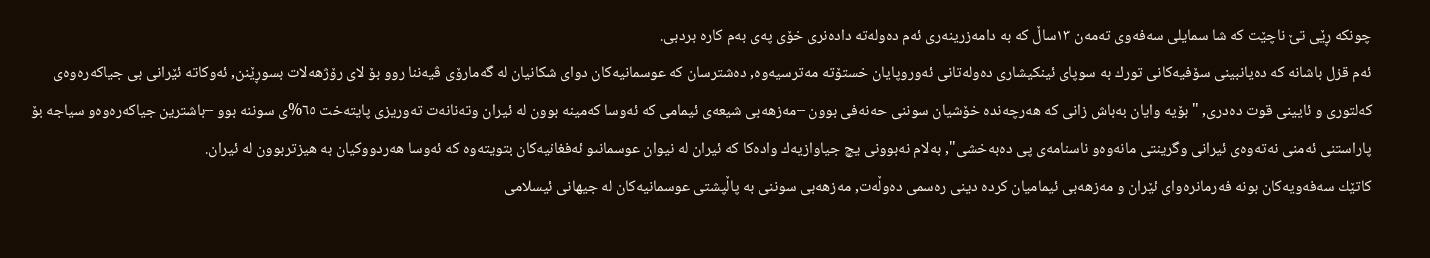چونكه‌ ڕێی تێ ناچێت كه‌ شا سمایلى سه‌فه‌وى ته‌مه‌ن ١٣ساڵ كه‌ به‌ دامه‌زرینه‌رى ئه‌م ده‌وله‌ته‌ داده‌نرى خۆى په‌ى به‌م كاره‌ بردبى.
ئه‌م قزل باشانه‌ كه‌ ده‌یانبینى سۆفیه‌كانى تورك به‌ سوپاى ئینكیشارى ده‌وله‌تانى ئه‌وروپایان خستۆته‌ مه‌ترسیه‌وه‌, ده‌شترسان كه‌ عوسمانیه‌كان دواى شكانیان له‌ گه‌مارۆى ڤیه‌ننا روو بۆ لاى رۆژهه‌لات بسوڕێنن, ئه‌وكاته‌ ئێرانى بى جیاكه‌ره‌وه‌ى كه‌لتورى و ئایینى قوت ده‌درى, "بۆیه‌ وایان به‌باش زانى كه‌ هه‌رچه‌نده‌ خۆشیان سوننى حه‌نه‌فى بوون –مه‌زهه‌بى شیعه‌ى ئیمامى كه‌ ئه‌وسا كه‌مینه‌ بوون له‌ ئیران وته‌نانه‌ت ته‌وریزى پایته‌خت ٦٥%ى سوننه‌ بوو –باشترین جیاكه‌ره‌وه‌و سیاجه‌ بۆ پاراستنى ئه‌منى نه‌ته‌وه‌ى ئیرانى وگرینتى مانه‌وه‌و ناسنامه‌ى پى ده‌به‌خشى", به‌لام نه‌بوونى یچ جیاوازیه‌ك واده‌كا كه‌ ئیران له‌ نیوان عوسمانىو ئه‌فغانیه‌كان بتویته‌وه‌ كه‌ ئه‌وسا هه‌ردووكیان به‌ هیزتربوون له‌ ئیران.
كاتێك سه‌فه‌ویه‌كان بونه ‌فه‌رمانره‌واى ئێران و مه‌زهه‌بى ئیمامیان كرده‌ دینى ره‌سمى ده‌وڵه‌ت, مه‌زهه‌بى سوننى به‌ پاڵپشتى عوسمانیه‌كان له‌ جیهانى ئیسلامى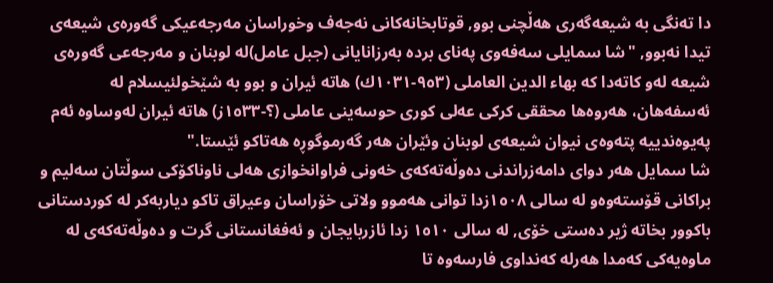دا ته‌نگى به‌ شیعه‌گه‌رى هه‌ڵچنى بوو, قوتابخانه‌كانى نه‌جه‌ف وخوراسان مه‌رجه‌عیكى گه‌وره‌ى شیعه‌ى تیدا نه‌بوو, "شا سمایلى سه‌فه‌وى په‌ناى برده‌ به‌رزانایانى (جبل عامل)له‌ لوبنان و مه‌رجه‌عى گه‌وره‌ى شیعه‌ له‌و كاته‌دا كه‌ بهاء الدین العاملی (٩٥٣-١٠٣١ك) هاته‌ ئیران و بوو به‌ شێخولئیسلام له‌ ئه‌سفه‌هان، هه‌روه‌ها محققى كركى عه‌لى كورى حوسه‌ینى عاملى (؟-١٥٣٣ز) هاته‌ ئیران له‌وساوه‌ ئه‌م په‌یوه‌ندییه‌ پته‌وه‌ى نیوان شیعه‌ى لوبنان وئێران هه‌ر گه‌رموگوڕه‌ هه‌تاكو ئێستا."
شا سمایل هه‌ر دواى دامه‌زراندنى ده‌وڵه‌ته‌كه‌ى خه‌ونى فراوانخوازى هه‌لى ناوناكۆكى سوڵتان سه‌لیم و براكانى قۆسته‌وه‌و له‌ سالى ١٥٠٨زدا توانى هه‌موو ولاتى خۆراسان وعیراق تاكو دیاربه‌كر له‌ كوردستانى باكوور بخاته‌ ژیر ده‌ستى خۆى, له‌ سالى ١٥١٠ زدا ئازربایجان و ئه‌فغانستانى گرت و ده‌وڵه‌ته‌كه‌ى له‌ ماوه‌یه‌كى كه‌مدا هه‌رله‌ كه‌نداوى فارسه‌وه‌ تا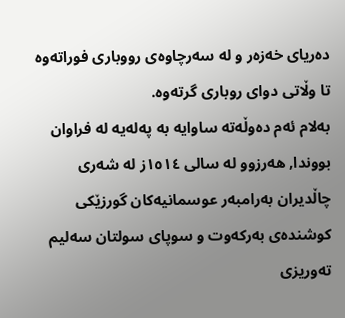ده‌ریاى خه‌زه‌ر و له‌ سه‌رچاوه‌ى رووبارى فوراته‌وه‌ تا وڵاتى دواى روبارى گرته‌وه.
به‌لام ئه‌م ده‌وڵه‌ته‌ ساوایه‌ به‌ په‌له‌یه‌ له‌ فراوان بووندا, هه‌رزوو له‌ سالى ١٥١٤ز له‌ شه‌رى چاڵدیران به‌رامبه‌ر عوسمانیه‌كان گورزێكى كوشنده‌ى به‌ركه‌وت و سوپاى سولتان سه‌لیم ته‌وریزى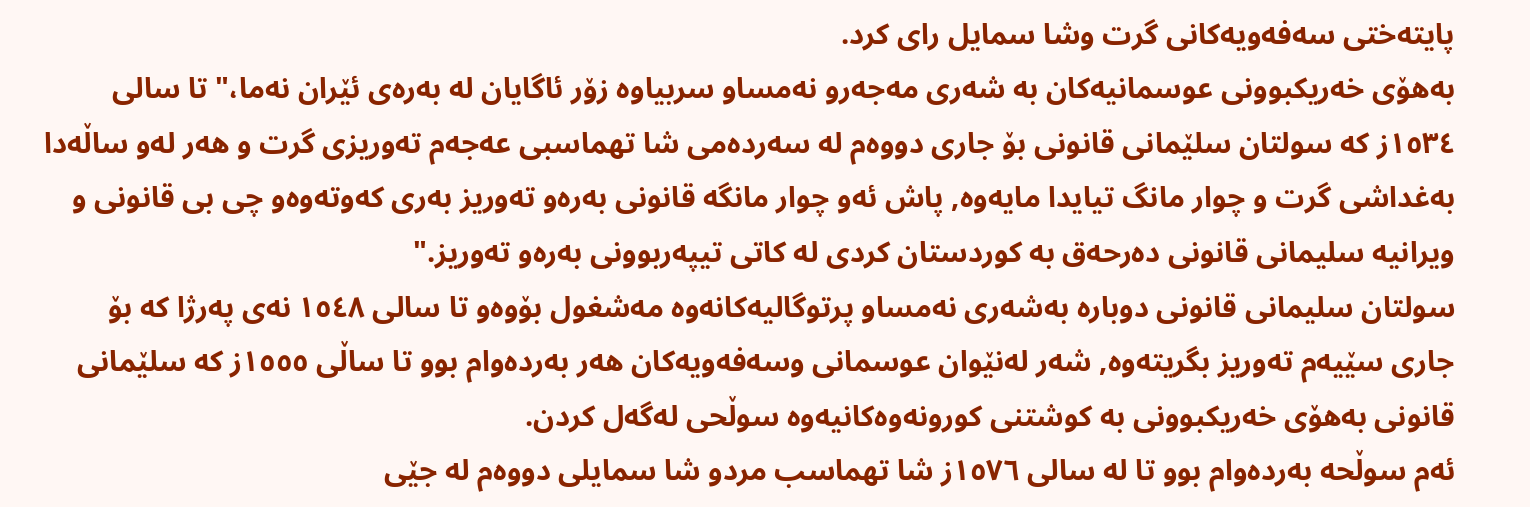پایته‌ختى سه‌فه‌ویه‌كانى گرت وشا سمایل راى كرد.
به‌هۆى خه‌ریكبوونى عوسمانیه‌كان به‌ شه‌رى مه‌جه‌رو نه‌مساو سربیاوه‌ زۆر ئاگایان له‌ به‌ره‌ى ئێران نه‌ما،" تا سالى ١٥٣٤ز كه‌ سولتان سلێمانى قانونى بۆ جارى دووه‌م له‌ سه‌رده‌مى شا تهماسبى عه‌جه‌م ته‌وریزى گرت و هه‌ر له‌و ساڵه‌دا به‌غداشى گرت و چوار مانگ تیایدا مایه‌وه‌, پاش ئه‌و چوار مانگه‌ قانونى به‌ره‌و ته‌وریز به‌رى كه‌وته‌وه‌و چى بى قانونى و ویرانیه‌ سلیمانى قانونى ده‌رحه‌ق به‌ كوردستان كردى له‌ كاتى تیپه‌ربوونى به‌ره‌و ته‌وریز."
سولتان سلیمانى قانونى دوباره‌ به‌شه‌رى نه‌مساو پرتوگالیه‌كانه‌وه‌ مه‌شغول بۆوه‌و تا سالى ١٥٤٨ نه‌ى په‌رژا كه‌ بۆ جارى سێیه‌م ته‌وریز بگریته‌وه‌, شه‌ر له‌نێوان عوسمانى وسه‌فه‌ویه‌كان هه‌ر به‌رده‌وام بوو تا ساڵى ١٥٥٥ز كه‌ سلێمانى قانونى به‌هۆى خه‌ریكبوونى به‌ كوشتنى كورونه‌وه‌كانیه‌وه‌ سوڵحى له‌گه‌ل كردن.
ئه‌م سوڵحه‌ به‌رده‌وام بوو تا له‌ سالى ١٥٧٦ز شا تهماسب مردو شا سمایلى دووه‌م له‌ جێی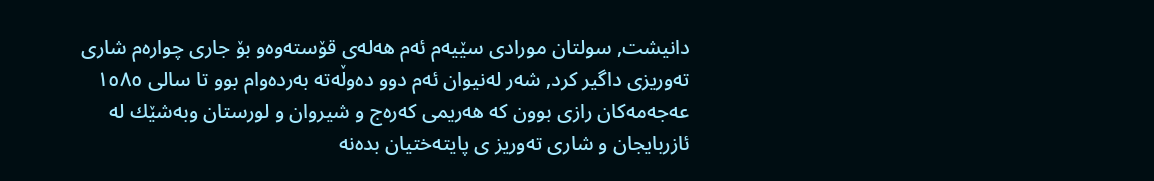دانیشت, سولتان مورادى سێیه‌م ئه‌م هه‌له‌ى قۆسته‌وه‌و بۆ جارى چواره‌م شارى ته‌وریزى داگیر كرد, شه‌ر له‌نیوان ئه‌م دوو ده‌وڵه‌ته‌ به‌رده‌وام بوو تا سالى ١٥٨٥ عه‌جه‌مه‌كان رازى بوون كه‌ هه‌ریمى كه‌ره‌ج و شیروان و لورستان وبه‌شێك له‌ ئازربایجان و شارى ته‌وریز ى پایته‌ختیان بده‌نه‌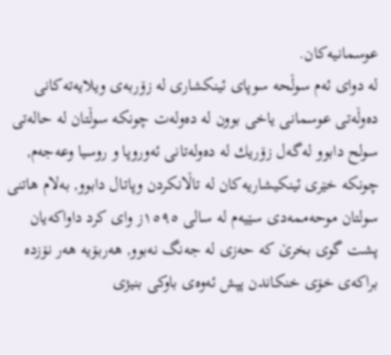عوسمانیه‌كان.
له‌ دواى ئه‌م سوڵحه‌ سوپاى ئینكشارى له‌ زۆربه‌ى ویلایه‌ته‌كانى ده‌وڵه‌تى عوسمانى یاخى بوون له‌ ده‌وله‌ت چونكه‌ سوڵتان له‌ حاله‌تى سولح دابوو له‌گه‌ل زۆریك له‌ ده‌وله‌تانى ئه‌وروپا و روسیا وعه‌جه‌م, چونكه‌ خێرى ئینكیشاریه‌كان له‌ تاڵانكردن وپاتال دابوو, به‌لام هاتنى سولتان موحه‌ممه‌دی سێیه‌م له‌ سالى ١٥٩٥ز واى كرد داواكه‌یان پشت گوى بخرێ كه‌ حه‌زى له‌ جه‌نگ نه‌بوو, هه‌ربۆیه‌ هه‌ر نۆزده‌ براكه‌ى خۆى خنكاندن پپش ئه‌وه‌ى باوكى بنیژى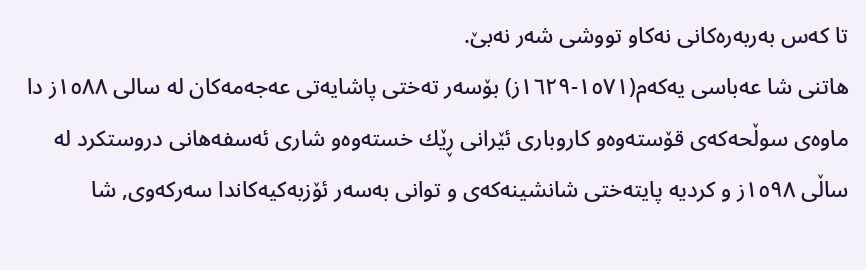تا كه‌س به‌ربه‌ره‌كانى نه‌كاو تووشى شه‌ر نه‌بێ.
هاتنى شا عه‌باسى یه‌كه‌م(١٥٧١-١٦٢٩ز) بۆسه‌ر ته‌ختى پاشایه‌تى عه‌جه‌مه‌كان له‌ سالى ١٥٨٨ز دا ماوه‌ى سوڵحه‌كه‌ى قۆسته‌وه‌و كاروبارى ئێرانى ڕێك خسته‌وه‌و شارى ئه‌سفه‌هانى دروستكرد له‌ ساڵى ١٥٩٨ز و كردیه‌ پایته‌ختى شانشینه‌كه‌ى و توانى به‌سه‌ر ئۆزبه‌كیه‌كاندا سه‌ركه‌وى, شا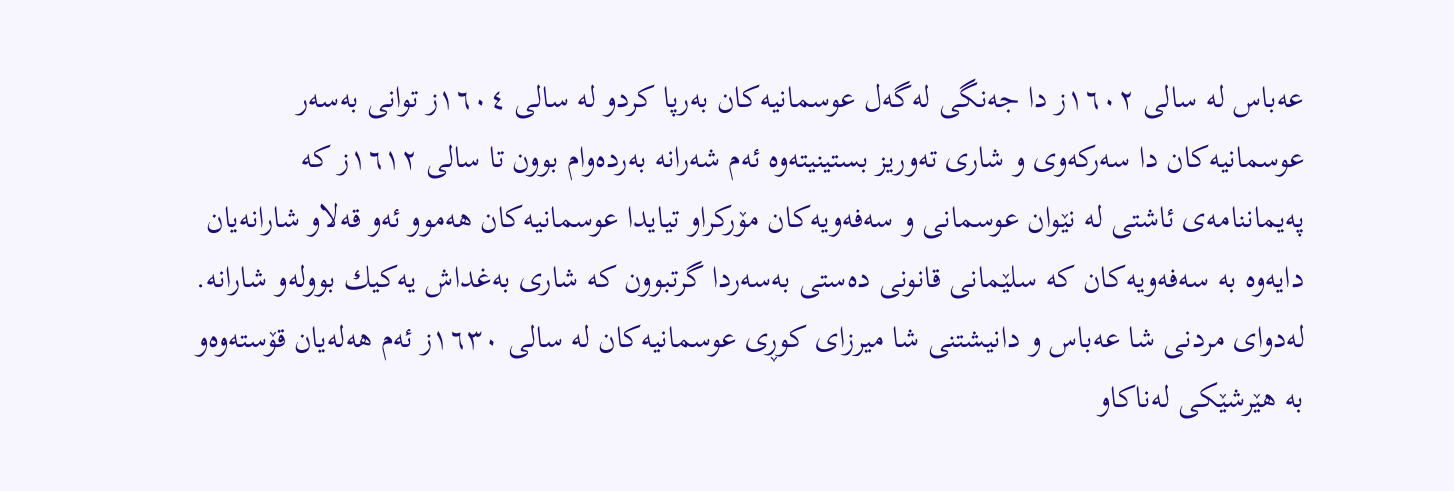عه‌باس له‌ سالى ١٦٠٢ز دا جه‌نگى له‌گه‌ل عوسمانیه‌كان به‌رپا كردو له‌ سالى ١٦٠٤ز توانى به‌سه‌ر عوسمانیه‌كان دا سه‌ركه‌وى و شارى ته‌وریز بستینیته‌وه‌ ئه‌م شه‌رانه‌ به‌رده‌وام بوون تا سالى ١٦١٢ز كه‌ په‌یماننامه‌ى ئاشتى له‌ نێوان عوسمانى و سه‌فه‌ویه‌كان مۆركراو تیایدا عوسمانیه‌كان هه‌موو ئه‌و قه‌لاو شارانه‌یان دایه‌وه‌ به‌ سه‌فه‌ویه‌كان كه‌ سلێمانى قانونى ده‌ستى به‌سه‌ردا گرتبوون كه‌ شارى به‌غداش یه‌كیك بووله‌و شارانه‌.
له‌دواى مردنى شا عه‌باس و دانیشتنى شا میرزاى كوڕى عوسمانیه‌كان له‌ سالى ١٦٣٠ز ئه‌م هه‌له‌یان قۆسته‌وه‌و به‌ هێرشێكى له‌ناكاو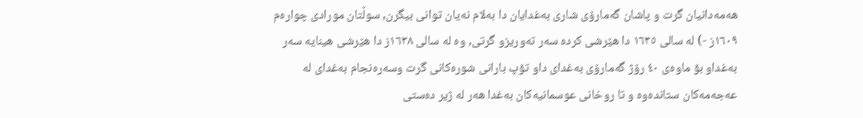هه‌مه‌دانیان گرت و پاشان گه‌مارۆى شارى به‌غدایان دا به‌لام نه‌یان توانى بیگرن, سوڵتان مورادى چواره‌م ١٦٠٩ز -) له‌ سالى ١٦٣٥ دا هێرشى كرده‌ سه‌ر ته‌وریزو گرتى, وه‌ له‌ سالى ١٦٣٨ز دا هێرشى هینایه‌ سه‌ر به‌غداو بۆ ماوه‌ى ٤٠ رۆژ گه‌مارۆى به‌غداى داو تۆپ بارانى شوره‌كانى گرت وسه‌ره‌نجام به‌غداى له‌ عه‌جه‌مه‌كان ستانده‌وه‌ و تا روخانى عوسمانیه‌كان به‌غدا هه‌ر له‌ ژیر ده‌ستى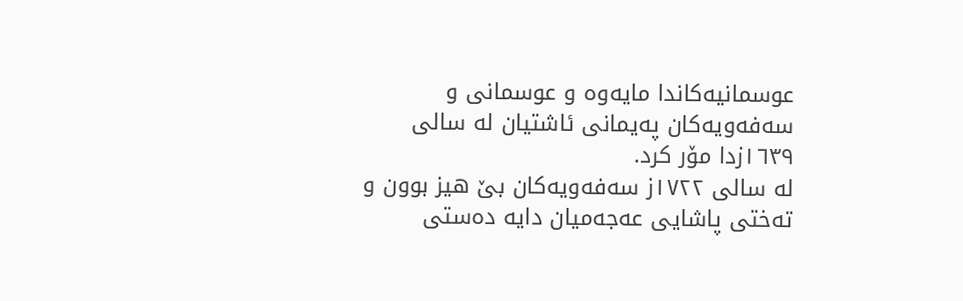عوسمانیه‌كاندا مایه‌وه‌ و عوسمانى و سه‌فه‌ویه‌كان په‌یمانى ئاشتیان له‌ سالى ١٦٣٩زدا مۆر كرد.
له‌ سالى ١٧٢٢ز سه‌فه‌ویه‌كان بێ هیز بوون و ته‌ختى پاشایى عه‌جه‌میان دایه‌ ده‌ستى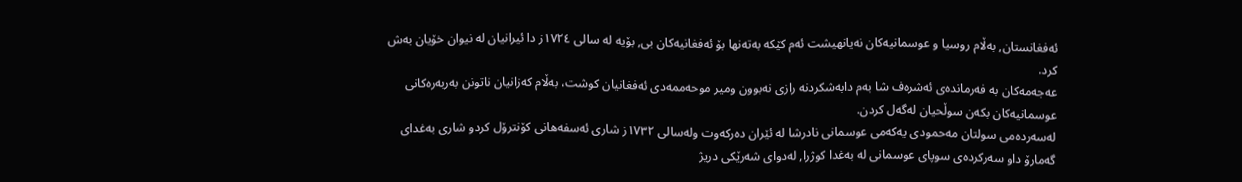ئه‌فغانستان, به‌ڵام روسیا و عوسمانیه‌كان نه‌یانهیشت ئه‌م كێكه‌ به‌ته‌نها بۆ ئه‌فغانیه‌كان بى, بۆیه‌ له‌ سالى ١٧٢٤ز دا ئیرانیان له‌ نیوان خۆیان به‌ش كرد.
عه‌جه‌مه‌كان به‌ فه‌رمانده‌ى ئه‌شره‌ف شا به‌م دابه‌شكردنه‌ رازى نه‌بوون ومیر موحه‌ممه‌دی ئه‌فغانیان كوشت، به‌ڵام كه‌زانیان ناتونن به‌ربه‌ره‌كانى عوسمانیه‌كان بكه‌ن سوڵحیان له‌گه‌ل كردن.
له‌سه‌رده‌مى سولتان مه‌حمودی یه‌كه‌مى عوسمانى نادرشا له‌ ئێران ده‌ركه‌وت وله‌سالى ١٧٣٢ز شارى ئه‌سفه‌هانى كۆنترۆل كردو شارى به‌غداى گه‌مارۆ داو سه‌ركرده‌ى سوپاى عوسمانى له‌ به‌غدا كوژرا, له‌دواى شه‌رێكى دریژ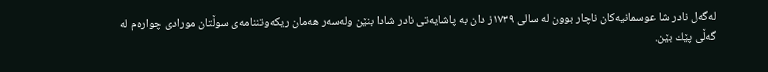له‌گه‌ل نادر شا عوسمانیه‌كان ناچار بوون له‌ سالى ١٧٣٩ز دان به‌ پاشایه‌تى نادر شادا بنێن وله‌سه‌ر هه‌مان ریكه‌وتننامه‌ى سوڵتان مورادى چواره‌م له‌ گه‌ڵی پێك بێن.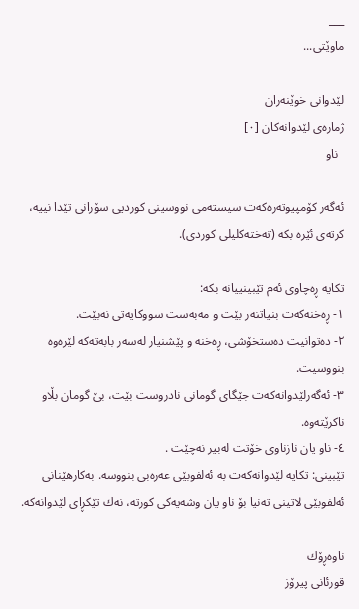___
ماوێتى...

لێدوانی خوێنه‌ران
ژماره‌ی لێدوانه‌کان‌‌‌ [٠]
  ناو

ئه‌گه‌ر کۆمپیوته‌ره‌که‌ت سیسته‌می نووسینی‌ کوردیی سۆرانی تێدا نییه‌، کرته‌ی ئێره‌ بکه ‌(ته‌خته‌کلیلی کوردی).

تكایه‌ ڕه‌چاوی ئه‌م تێبینییانه بكه‌:
١- ڕه‌خنه‌که‌ت بنیاتنه‌ر بێت و مه‌به‌ست سووکایه‌تی نه‌بێت.
٢- ده‌توانیت ده‌ستخۆشی، ڕه‌خنه‌ و پێشنیار له‌سه‌ر بابه‌ته‌که‌ لێره‌وه‌ بنووسیت.
٣- ئه‌گه‌رلێدوانه‌که‌ت جێگای گومانی نادروست بێت، بێ گومان بڵاو ناکرێته‌وه‌.
٤- ناو یان نازناوی خۆتت له‌بیر نه‌چێت .
تێبینی: تكایه لێدوانه‌كه‌ت به ئه‌لفوبێی عه‌ره‌بی بنووسه. به‌كارهێنانی ئه‌لفوبێی لاتینی ته‌نیا بۆ ناو یان وشه‌یه‌كی كورته، نه‌ك تێكڕای لێدوانه‌كه.

ناوه‌ڕۆك‌
قورئانی پیرۆز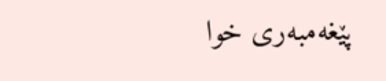پێغه‌مبه‌ری خوا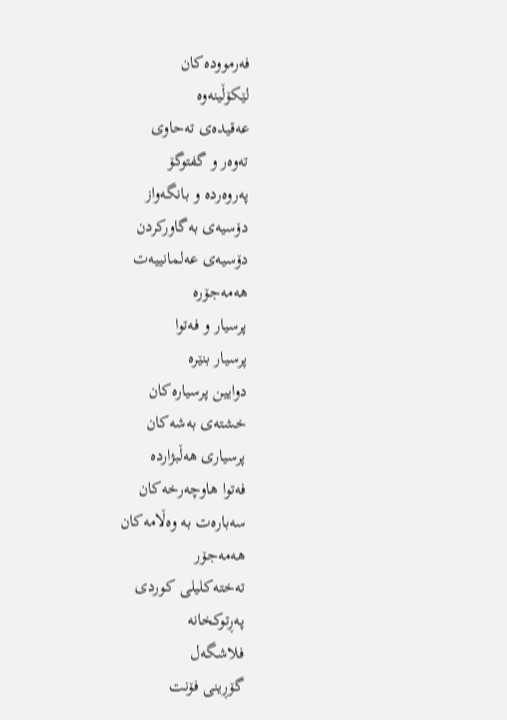فه‌رمووده‌کان
لێكۆڵینه‌وه‌
عه‌قيده‌ی ته‌حاوی
ته‌وه‌ر ‌و گفتوگۆ
په‌روه‌رده‌ و بانگه‌واز
دۆسیه‌ی‌ به‌گاوركردن
دۆسیه‌ی عه‌لمانییه‌ت
هه‌مه‌جۆره
پرسیار و فه‌توا
پرسیار بنێره‌
دوایین پرسیاره‌کان
خشته‌ی به‌شه‌کان
پرسیاری هه‌ڵبژارده‌‌
فه‌توا‌ هاوچه‌رخه‌کان
سه‌باره‌ت به‌ وه‌ڵامه‌کان
هه‌مه‌جۆر
ته‌خته‌کلیلی کوردی
په‌ڕتوکخانه‌
فلاشگه‌ل
گۆڕینی فۆنت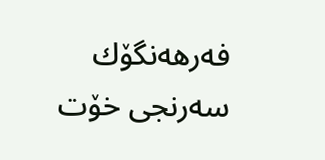فه‌رهه‌نگۆك‌
سه‌رنجی خۆت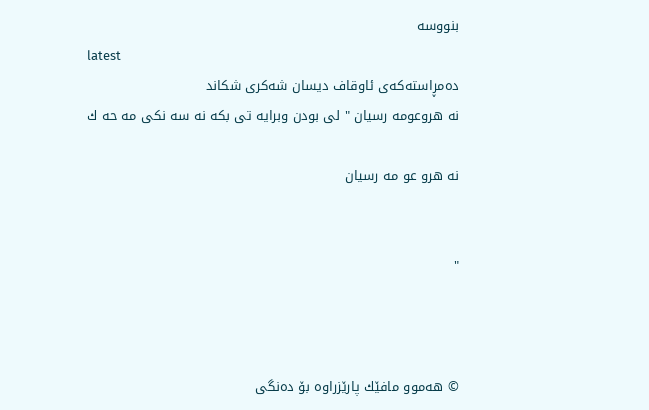بنووسه
latest
ده‌مڕاسته‌كه‌ی ئاوقاف دیسان شه‌كری شكاند
نه هروعومه رسيان " لى بودن وبرايه تى بكه نه سه نكى مه حه ك

نه هرو عو مه رسيان


"



© هه‌موو مافێك پارێزراوه‌ بۆ ده‌نگی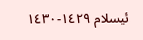ئیسلام ١٤٢٩-١٤٣٠